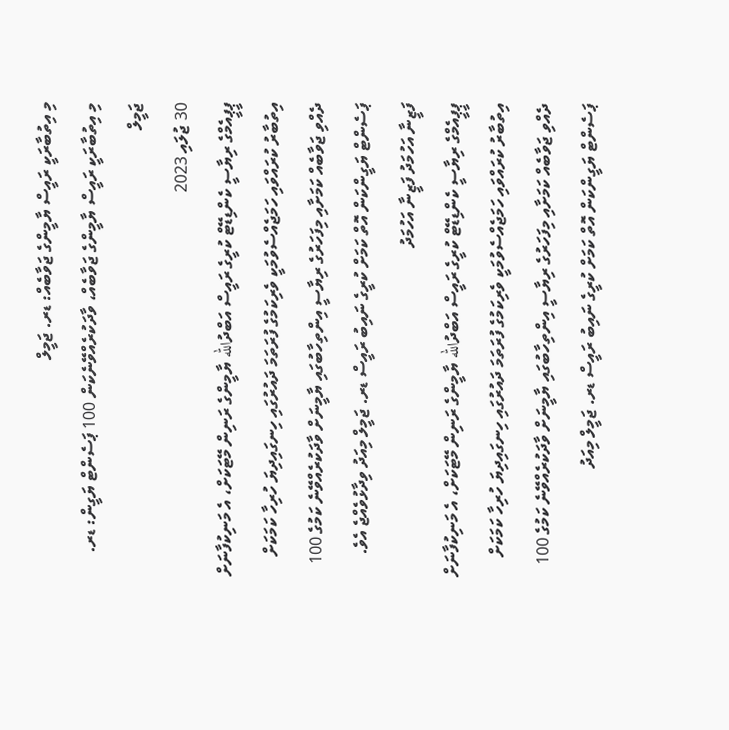މި އިތުބާރަކީ ރައީސް ޔާމީންގެ ޖަވާބެއް: ޑރ. ޖަމީލް
މި އިތުބާރަކީ ރައީސް ޔާމީންގެ ޖަވާބެއް، ވާދަކުރެއްވޭނެކަން 100 ޕަސެންޓް ޔަގީން: ޑރ. ޖަމީލް
30 ޖުލައި 2023
ޕީޕީއެމްގެ ރިޔާސީ ކެންޑިޑޭޓް ކުރީގެ ރައީސް އަބްދުالله ޔާމީންގެ ރަނިން މޭޓަކަށް، އެ މަނިކުފާނަށް އިތުބާރު ކުރައްވައި ހަމަޖެއްސެވުމަކީ ވެރިކަމުގެ ފުރަތަމަ ދައުރުގައި ހިނގައިދިޔަ ހުރިހާ ކަމަކަށް ދެއްވި ޖަވާބެއް ކަމަށާއި މިފަހަރުގެ ރިޔާސީ އިންތިހާބުގައި ޔާމީނަށް ވާދަކުރެއްވޭނެ ކަމުގެ 100 ޕަސެންޓް ޔަގީންކަން އޮތް ކަމަށް ކުރީގެ ނައިބު ރައީސް ޑރ. ޖަމީލް މިއަދު ވިދާޅުވެއްޖެ އެވެ.
ފަޒީނާ އަހުމަދު ފަޒީނާ އަހުމަދު
ޕީޕީއެމްގެ ރިޔާސީ ކެންޑިޑޭޓް ކުރީގެ ރައީސް އަބްދުالله ޔާމީންގެ ރަނިން މޭޓަކަށް، އެ މަނިކުފާނަށް އިތުބާރު ކުރައްވައި ހަމަޖެއްސެވުމަކީ ވެރިކަމުގެ ފުރަތަމަ ދައުރުގައި ހިނގައިދިޔަ ހުރިހާ ކަމަކަށް ދެއްވި ޖަވާބެއް ކަމަށާއި މިފަހަރުގެ ރިޔާސީ އިންތިހާބުގައި ޔާމީނަށް ވާދަކުރެއްވޭނެ ކަމުގެ 100 ޕަސެންޓް ޔަގީންކަން އޮތް ކަމަށް ކުރީގެ ނައިބު ރައީސް ޑރ. ޖަމީލް މިއަދު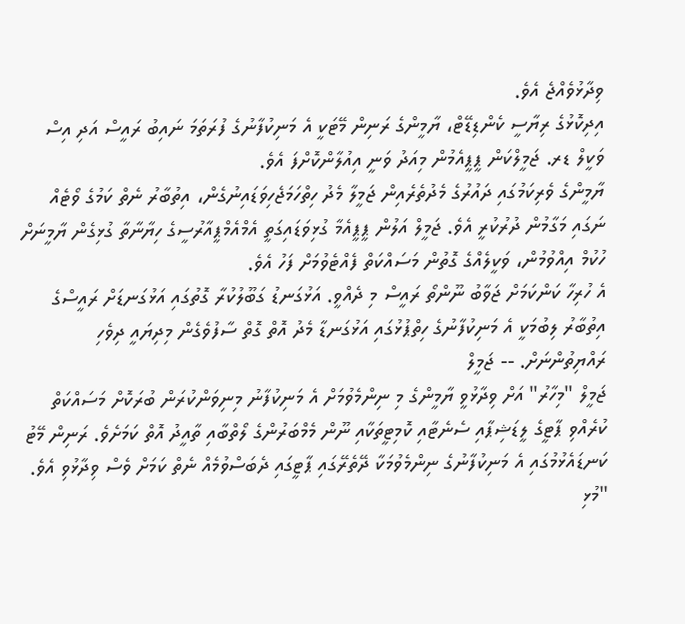ވިދާޅުވެއްޖެ އެވެ.
އިދިކޮޅުގެ ރިޔާސީ ކެންޑިޑޭޓް، ޔާމީންގެ ރަނިން މޭޓަކީ އެ މަނިކުފާނުގެ ފުރަތަމަ ނައިބު ރައީސް އަދި އިސް ވަކީލް ޑރ. ޖަމީލްކަން ޕީޕީއެމުން މިއަދު ވަނީ އިއުލާންކޮށްފަ އެވެ.
ޔާމީންގެ ވެރިކަމުގައި ދައުރުގެ މެދުތެރެއިން ޖަމީލާ މެދު ހިތްހަމަޖެހިވަޑައިނުގެން، އިތުބާރު ނެތް ކަމުގެ ވޯޓެއް ނަގައި މަގާމުން ދުރުކުރީ އެވެ. ޖަމީލް އަލުން ޕީޕީއެމާ ގުޅިވަޑައިގަތީ އެމްއެމްޕީއާރުސީގެ ހިޔާނާތާ ގުޅިގެން ޔާމީނަށް ހުކުމް އިއްވުމުން، ވަކީލެއްގެ ގޮތުން މަސައްކަތް ފެއްޓެވުމަށް ފަހު އެވެ.
އެ ހުރިހާ ކަންކަމަށް ޖަވާބު ނޫންތޯ ރައީސް މި ދެއްވީ. އަޅުގަނޑު ގަބޫލުކުރާ ގޮތުގައި އަޅުގަނޑަށް ރައީސްގެ އިތުބާރު ލިބުމަކީ އެ މަނިކުފާނުގެ ހިތްޕުޅުގައި އަޅުގަނޑާ މެދު އޮތް ގޮތް ސާފުވެގެން މިދިޔައީ ދިވެހި ރައްޔިތުންނަށް. -- ޖަމީލް
ޖަމީލް "މިހާރު" އަށް ވިދާޅުވީ ޔާމީންގެ މި ނިންމެވުމަށް އެ މަނިކުފާނު މިނިވަންކުރަން ބުރަކޮށް މަސައްކަތް ކުރެއްވި ޕާޓީގެ ލީޑަޝިޕާއި ސެނެޓާއި ކޮމިޓީތަކާއި ނޫން މެމްބަރުންގެ ލޯތްބާއި ތާއީދު އޮތް ކަމަށެވެ. ރަނިން މޭޓު ކަނޑައެޅުމުގައި އެ މަނިކުފާނުގެ ނިންމެވުމަކާ ދޭތެރޭގައި ޕާޓީގައި ދެބަސްވުމެއް ނެތް ކަމަށް ވެސް ވިދާޅުވި އެވެ.
"މުޅި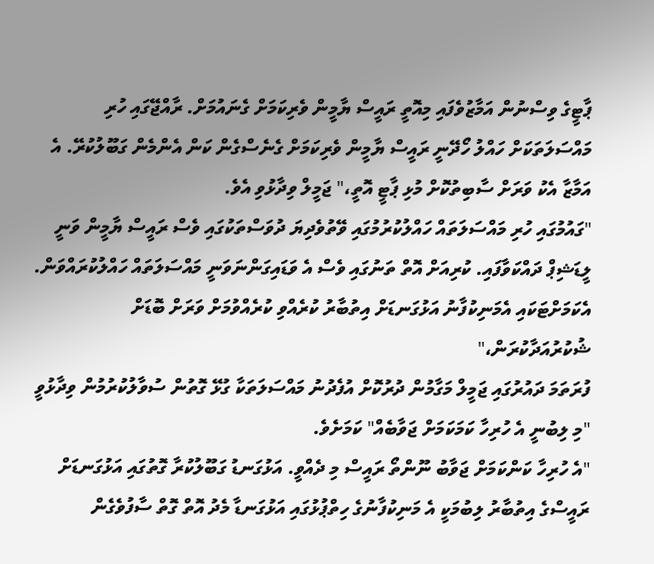ޕާޓީގެ ވިސްނުން އަމާޒުވެފައި މިއޮތީ ރައީސް ޔާމީން ވެރިކަމަށް ގެނައުމަށް. ރާއްޖޭގައި ހުރި މައްސަލަތަކަށް ހައްލު ހޯދޭނީ ރައީސް ޔާމީން ވެރިކަމަށް ގެނެސްގެން ކަން އެންމެން ގަބޫލުކުރޭ. އެ އަމާޒާ އެކު ވަރަށް ސާބިތުކޮށް މުޅި ޕާޓީ އޮތީ،" ޖަމީލް ވިދާޅުވި އެވެ.
"ގައުމުގައި ހުރި މައްސަލަތައް ހައްލުކުރުމުގައި ވޭތުވެދިޔަ ދުވަސްތަކުގައި ވެސް ރައީސް ޔާމީން ވަނީ ލީޑަޝިޕް ދައްކަވާފައި. ކުރިއަށް އޮތް ތަނުގައި ވެސް އެ ވަޑައިގަންނަވަނީ މައްސަލަތައް ހައްލުކުރައްވަން. އެކަމަށްޓަކައި އެމަނިކުފާނު އަޅުގަނޑަށް އިތުބާރު ކުރެއްވި ކުރެއްވުމަށް ވަރަށް ބޮޑަށް ޝުކުރުއަދާކުރަން،"
ފުރަތަމަ ދައުރުގައި ޖަމީލް މަގާމުން ދުރުކޮށް އުފެދުނު މައްސަލަތަކާ ގުޅޭ ގޮތުން ސުވާލުކުރުމުން ވިދާޅުވީ "މި ލިބުނީ އެ ހުރިހާ ކަމަކަމަށް ޖަވާބެއް" ކަމަށެވެ.
"އެ ހުރިހާ ކަންކަމަށް ޖަވާބު ނޫންތޯ ރައީސް މި ދެއްވީ. އަޅުގަނޑު ގަބޫލުކުރާ ގޮތުގައި އަޅުގަނޑަށް ރައީސްގެ އިތުބާރު ލިބުމަކީ އެ މަނިކުފާނުގެ ހިތްޕުޅުގައި އަޅުގަނޑާ މެދު އޮތް ގޮތް ސާފުވެގެން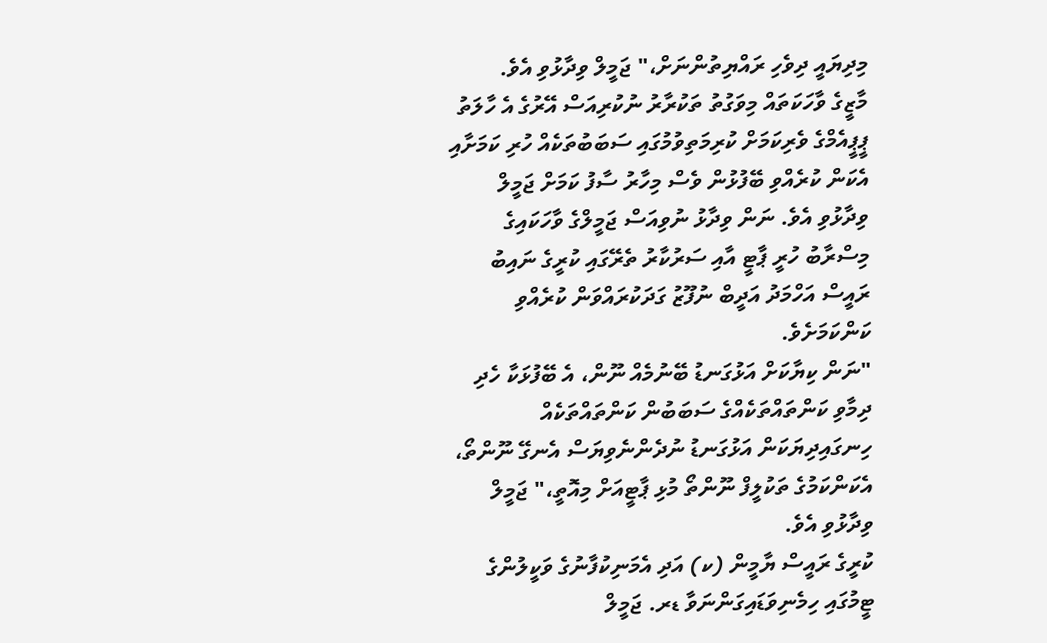މިދިޔައީ ދިވެހި ރައްޔިތުންނަށް،" ޖަމީލް ވިދާޅުވި އެވެ.
މާޒީގެ ވާހަކަތައް މިވަގުތު ތަކުރާރު ނުކުރިއަސް އޭރުގެ އެ ހާލަތު ޕީޕީއެމްގެ ވެރިކަމަށް ކުރިމަތިވުމުގައި ސަބަބުތަކެއް ހުރި ކަމަށާއި އެކަން ކުރެއްވި ބޭފުޅުން ވެސް މިހާރު ސާފު ކަމަށް ޖަމީލް ވިދާޅުވި އެވެ. ނަން ވިދާޅު ނުވިއަސް ޖަމީލްގެ ވާހަކައިގެ މިސްރާބު ހުރީ ޕާޓީ އާއި ސަރުކާރު ތެރޭގައި ކުރީގެ ނައިބު ރައީސް އަހްމަދު އަދީބް ނުފޫޒު ގަދަކުރައްވަން ކުރެއްވި ކަންކަމަށެވެ.
"ނަން ކިޔާކަށް އަޅުގަނޑު ބޭނުމެއް ނޫން، އެ ބޭފުޅަކާ ހެދި ދިމާވި ކަންތައްތަކެއްގެ ސަބަބުން ކަންތައްތަކެއް ހިނގައިދިޔަކަން އަޅުގަނޑު ނުދެންނެވިޔަސް އެނގޭ ނޫންތޯ، އެކަންކަމުގެ ތަކުލީފް ނޫންތޯ މުޅި ޕާޓީއަށް މިއޮތީ،" ޖަމީލް ވިދާޅުވި އެވެ.
ކުރީގެ ރައީސް ޔާމީން (ކ) އަދި އެމަނިކުފާނުގެ ވަކީލުންގެ ޓީމުގައި ހިމެނިވަޑައިގަންނަވާ ޑރ. ޖަމީލް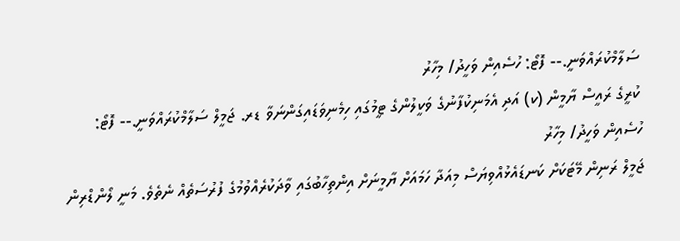ސަލާމްކުރައްވަނީ.-- ފޮޓޯ: ހުސެއިން ވަހީދު/ މިހާރު
ކުރީގެ ރައީސް ޔާމީން (ކ) އަދި އެމަނިކުފާނުގެ ވަކީލުންގެ ޓީމުގައި ހިމެނިވަޑައިގަންނަވާ ޑރ. ޖަމީލް ސަލާމްކުރައްވަނީ.-- ފޮޓޯ: ހުސެއިން ވަހީދު/ މިހާރު
ޖަމީލް ރަނިން މޭޓަކަށް ކަނޑައެޅުއްވިޔަސް މިއަދާ ހަމައަށް ޔާމީނަށް އިންތިހާބުގައި ވާދަކުރެއްވުމުގެ ފުރުސަތެއް ނެތެވެ. މަނީ ލޯންޑްރިން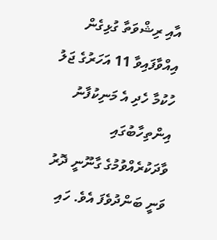އާއި ރިޝްވަތާ ގުޅިގެން އިއްވާފައިވާ 11 އަހަރުގެ ޖަލު ހުކުމާ ހެދި އެ މަނިކުފާނު އިންތިހާބުގައި ވާދަކުރެއްވުމުގެ ގާނޫނީ ދޮރު ވަނީ ބަންދުވެފަ އެވެ. ހައި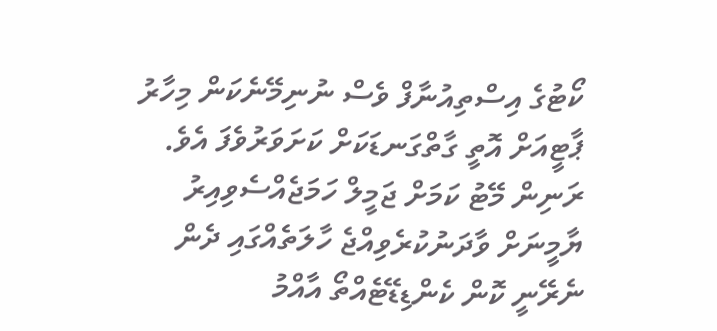ކޯޓުގެ އިސްތިއުނާފް ވެސް ނުނިމޭނެކަން މިހާރު ޕާޓީއަށް އޮތީ ގާތްގަނޑަކަށް ކަށަވަރުވެފަ އެވެ.
ރަނިން މޭޓު ކަމަށް ޖަމީލް ހަމަޖެއްސެވިއިރު ޔާމީނަށް ވާދަނުކުރެވިއްޖެ ހާލަތެއްގައި ދެން ނެރޭނީ ކޮން ކެންޑިޑޭޓެއްތޯ އާއްމު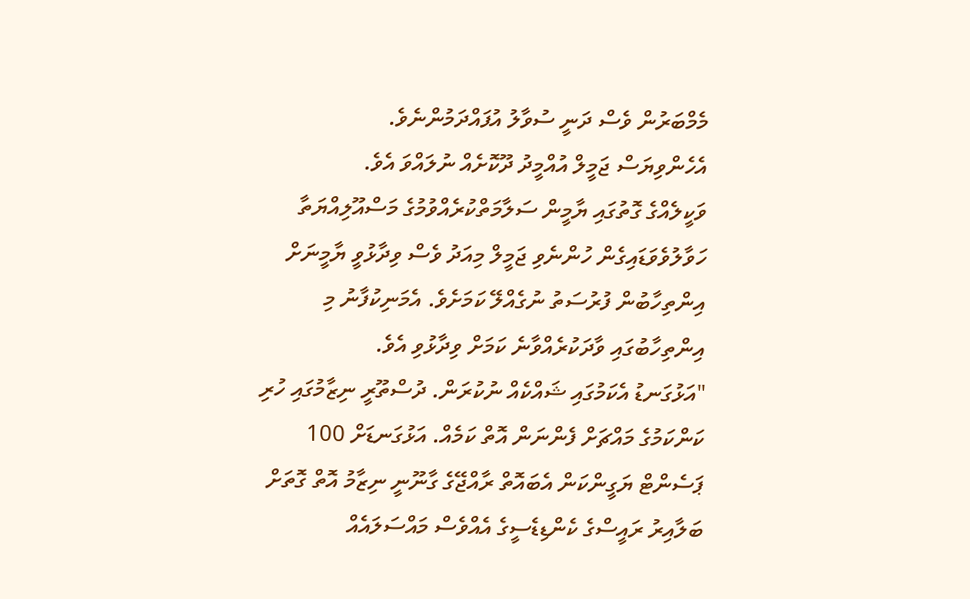މެމްބަރުން ވެސް ދަނީ ސުވާލު އުފައްދަމުންނެވެ.
އެހެންވިޔަސް ޖަމީލް އުއްމީދު ދޫކޮށެއް ނުލައްވަ އެވެ.
ވަކީލެއްގެ ގޮތުގައި ޔާމީން ސަލާމަތްކުރެއްވުމުގެ މަސްއޫލިއްޔަތާ ހަވާލުވެވަޑައިގެން ހުންނެވި ޖަމީލް މިއަދު ވެސް ވިދާޅުވީ ޔާމީނަށް އިންތިހާބުން ފުރުސަތު ނުގެއްލޭ ކަމަށެވެ. އެމަނިކުފާނު މި އިންތިހާބުގައި ވާދަކުރެއްވާނެ ކަމަށް ވިދާޅުވި އެވެ.
"އަޅުގަނޑު އެކަމުގައި ޝައްކެއް ނުކުރަން. ދުސްތޫރީ ނިޒާމުގައި ހުރި ކަންކަމުގެ މައްޗަށް ފެންނަން އޮތް ކަމެއް. އަޅުގަނޑަށް 100 ޕަސެންޓް ޔަގީންކަން އެބައޮތް ރާއްޖޭގެ ގާނޫނީ ނިޒާމު އޮތް ގޮތަށް ބަލާއިރު ރައީސްގެ ކެންޑިޑެސީގެ އެއްވެސް މައްސަލައެއް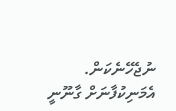ނުޖެހޭނެކަން. އެމަނިކުފާނަށް ގާނޫނީ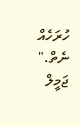ހުރަހެއް ނެތް." ޖަމީލް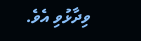ވިދާޅުވި އެވެ.